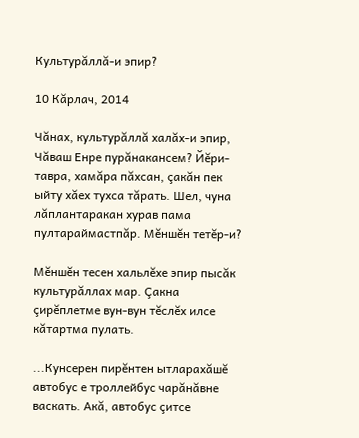Культурăллă-и эпир?

10 Кăрлач, 2014

Чăнах, культурăллă халăх-и эпир, Чăваш Енре пурăнакансем? Йĕри-тавра, хамăра пăхсан, çакăн пек ыйту хăех тухса тăрать. Шел, чуна лăплантаракан хурав пама пултараймастпăр. Мĕншĕн тетĕр-и?

Мĕншĕн тесен хальлĕхе эпир пысăк культурăллах мар. Çакна çирĕплетме вун-вун тĕслĕх илсе кăтартма пулать.

...Кунсерен пирĕнтен ытларахăшĕ автобус е троллейбус чарăнăвне васкать. Акă, автобус çитсе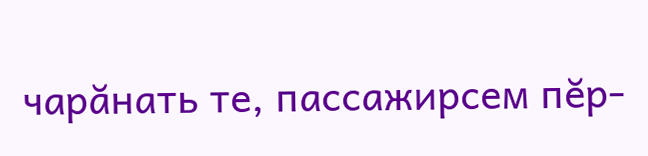чарăнать те, пассажирсем пĕр-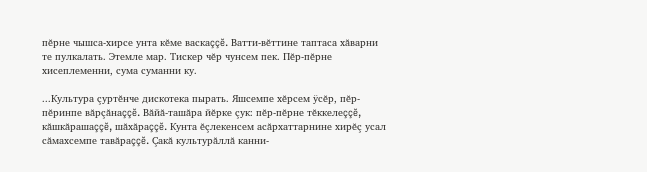пĕрне чышса-хирсе унта кĕме васкаççĕ. Ватти-вĕттине таптаса хăварни те пулкалать. Этемле мар. Тискер чĕр чунсем пек. Пĕр-пĕрне хисеплеменни, сума суманни ку.

...Культура çуртĕнче дискотека пырать. Яшсемпе хĕрсем ÿсĕр, пĕр-пĕринпе вăрçăнаççĕ. Вăйă-ташăра йĕрке çук: пĕр-пĕрне тĕккелеççĕ, кăшкăрашаççĕ, шăхăраççĕ. Кунта ĕçлекенсем асăрхаттарнине хирĕç усал сăмахсемпе тавăраççĕ. Çакă культурăллă канни-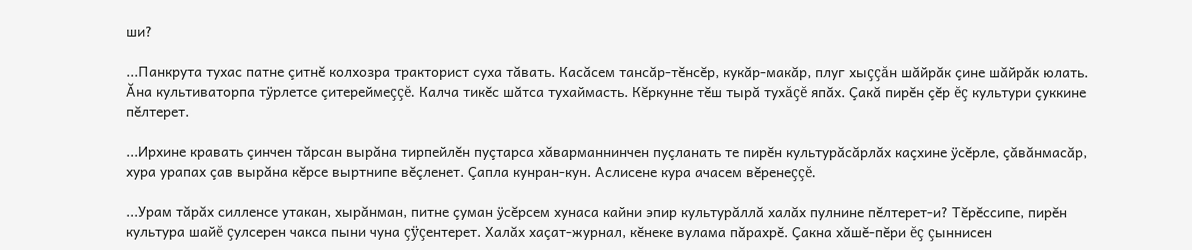ши?

...Панкрута тухас патне çитнĕ колхозра тракторист суха тăвать. Касăсем тансăр-тĕнсĕр, кукăр-макăр, плуг хыççăн шăйрăк çине шăйрăк юлать. Ăна культиваторпа тÿрлетсе çитереймеççĕ. Калча тикĕс шăтса тухаймасть. Кĕркунне тĕш тырă тухăçĕ япăх. Çакă пирĕн çĕр ĕç культури çуккине пĕлтерет.

...Ирхине кравать çинчен тăрсан вырăна тирпейлĕн пуçтарса хăварманнинчен пуçланать те пирĕн культурăсăрлăх каçхине ÿсĕрле, çăвăнмасăр, хура урапах çав вырăна кĕрсе выртнипе вĕçленет. Çапла кунран-кун. Аслисене кура ачасем вĕренеççĕ.

...Урам тăрăх силленсе утакан, хырăнман, питне çуман ÿсĕрсем хунаса кайни эпир культурăллă халăх пулнине пĕлтерет-и? Тĕрĕссипе, пирĕн культура шайĕ çулсерен чакса пыни чуна çÿçентерет. Халăх хаçат-журнал, кĕнеке вулама пăрахрĕ. Çакна хăшĕ-пĕри ĕç çыннисен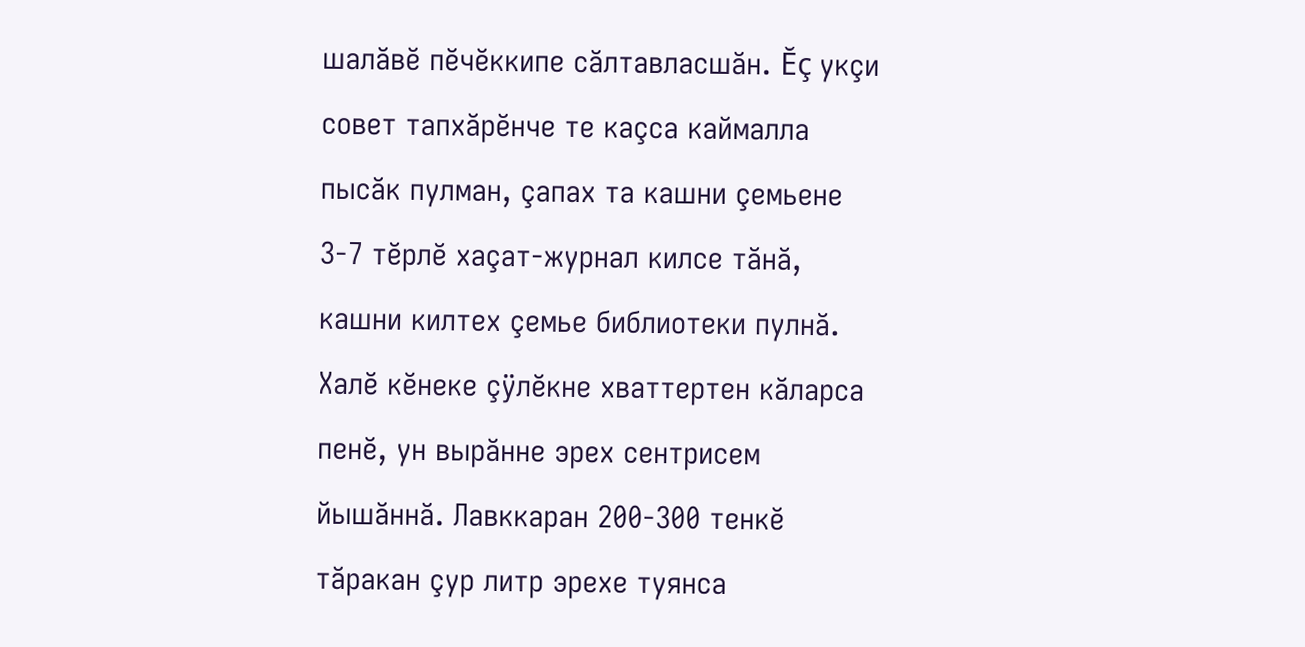шалăвĕ пĕчĕккипе сăлтавласшăн. Ĕç укçи совет тапхăрĕнче те каçса каймалла пысăк пулман, çапах та кашни çемьене 3-7 тĕрлĕ хаçат-журнал килсе тăнă, кашни килтех çемье библиотеки пулнă. Халĕ кĕнеке çÿлĕкне хваттертен кăларса пенĕ, ун вырăнне эрех сентрисем йышăннă. Лавккаран 200-300 тенкĕ тăракан çур литр эрехе туянса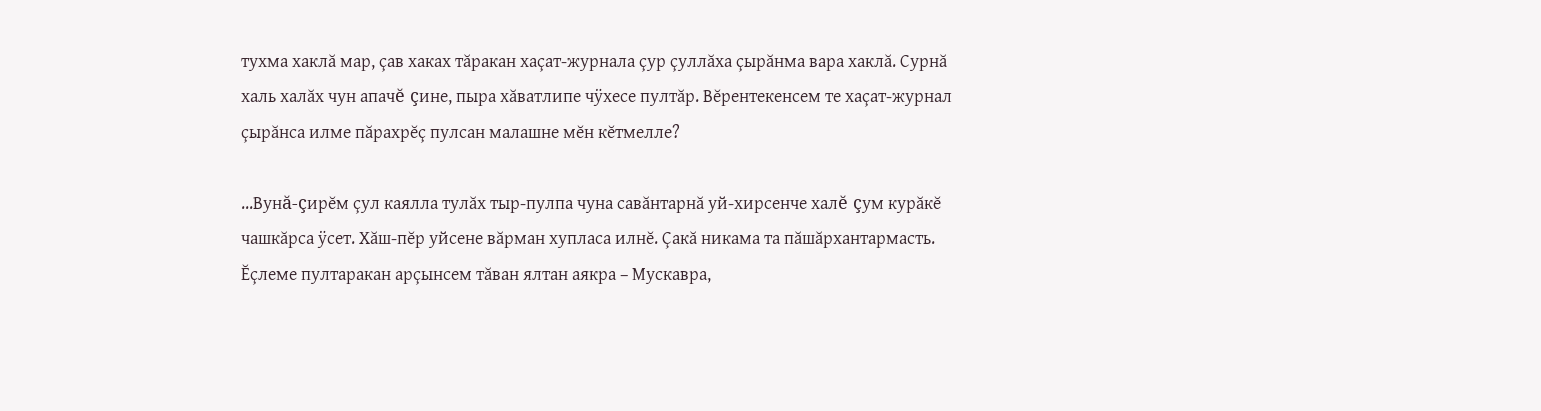тухма хаклă мар, çав хаках тăракан хаçат-журнала çур çуллăха çырăнма вара хаклă. Сурнă халь халăх чун апачĕ çине, пыра хăватлипе чÿхесе пултăр. Вĕрентекенсем те хаçат-журнал çырăнса илме пăрахрĕç пулсан малашне мĕн кĕтмелле?

...Вунă-çирĕм çул каялла тулăх тыр-пулпа чуна савăнтарнă уй-хирсенче халĕ çум курăкĕ чашкăрса ÿсет. Хăш-пĕр уйсене вăрман хупласа илнĕ. Çакă никама та пăшăрхантармасть. Ĕçлеме пултаракан арçынсем тăван ялтан аякра – Мускавра,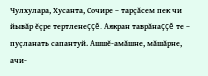Чулхулара, Хусанта, Сочире – тарçăсем пек чи йывăр ĕçре тертленеççĕ. Аякран таврăнаççĕ те – пуçланать сапантуй. Ашшĕ-амăшне, мăшăрне, ачи-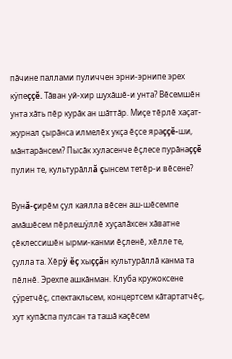пăчине паллами пуличчен эрни-эрнипе эрех кÿпеççĕ. Тăван уй-хир шухăшĕ-и унта? Вĕсемшĕн унта хăть пĕр курăк ан шăттăр. Миçе тĕрлĕ хаçат-журнал çырăнса илмелĕх укçа ĕçсе яраççĕ-ши, мăнтарăнсем? Пысăк хуласенче ĕçлесе пурăнаççĕ пулин те, культурăллă çынсем тетĕр-и вĕсене?

Вунă-çирĕм çул каялла вĕсен аш-шĕсемпе амăшĕсем пĕрлешÿллĕ хуçалăхсен хăватне çĕклессишĕн ырми-канми ĕçленĕ, хĕлле те, çулла та. Хĕрÿ ĕç хыççăн культурăллă канма та пĕлнĕ. Эрехпе ашкăнман. Клуба кружоксене çÿретчĕç, спектакльсем, концертсем кăтартатчĕç, хут купăспа пулсан та ташă каçĕсем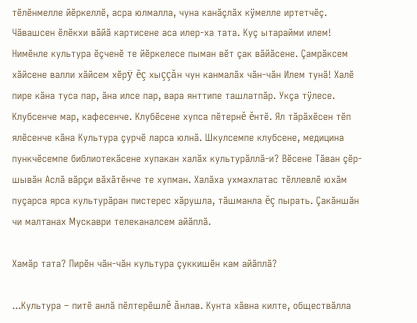тĕлĕнмелле йĕркеллĕ, асра юлмалла, чуна канăçлăх кÿмелле иртетчĕç. Чăвашсен ĕлĕкхи вăйă картисене аса илер-ха тата. Куç ытарайми илем! Нимĕнле культура ĕçченĕ те йĕркелесе пыман вĕт çак вăйăсене. Çамрăксем хăйсене валли хăйсем хĕрÿ ĕç хыççăн чун канмалăх чăн-чăн Илем тунă! Халĕ пире кăна туса пар, ăна илсе пар, вара янттипе ташлатпăр. Укçа тÿлесе. Клубсенче мар, кафесенче. Клубĕсене хупса пĕтернĕ ĕнтĕ. Ял тăрăхĕсен тĕп ялĕсенче кăна Культура çурчĕ ларса юлнă. Шкулсемпе клубсене, медицина пункчĕсемпе библиотекăсене хупакан халăх культурăллă-и? Вĕсене Тăван çĕр-шывăн Аслă вăрçи вăхăтĕнче те хупман. Халăха ухмахлатас тĕллевлĕ юхăм пуçарса ярса культурăран пистерес хăрушла, тăшманла ĕç пырать. Çакăншăн чи малтанах Мускаври телеканалсем айăплă.

Хамăр тата? Пирĕн чăн-чăн культура çуккишĕн кам айăплă?

...Культура – питĕ анлă пĕлтерĕшлĕ ăнлав. Кунта хăвна килте, обществăлла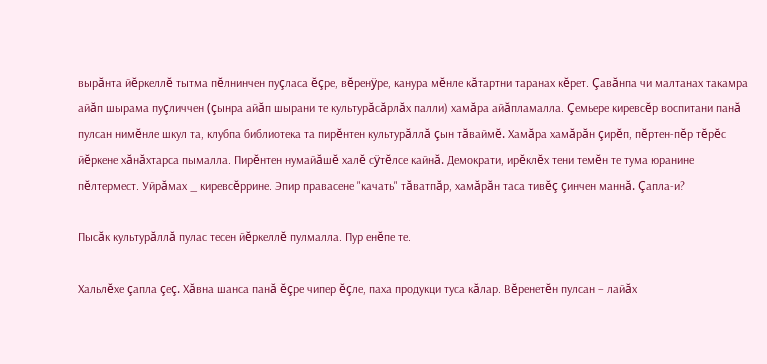вырăнта йĕркеллĕ тытма пĕлнинчен пуçласа ĕçре, вĕренÿре, канура мĕнле кăтартни таранах кĕрет. Çавăнпа чи малтанах такамра айăп шырама пуçличчен (çынра айăп шырани те культурăсăрлăх палли) хамăра айăпламалла. Çемьере киревсĕр воспитани панă пулсан нимĕнле шкул та, клубпа библиотека та пирĕнтен культурăллă çын тăваймĕ. Хамăра хамăрăн çирĕп, пĕртен-пĕр тĕрĕс йĕркене хăнăхтарса пымалла. Пирĕнтен нумайăшĕ халĕ сÿтĕлсе кайнă. Демократи, ирĕклĕх тени темĕн те тума юранине пĕлтермест. Уйрăмах _ киревсĕррине. Эпир правасене "качать" тăватпăр, хамăрăн таса тивĕç çинчен маннă. Çапла-и?

Пысăк культурăллă пулас тесен йĕркеллĕ пулмалла. Пур енĕпе те.

Хальлĕхе çапла çеç. Хăвна шанса панă ĕçре чипер ĕçле, паха продукци туса кăлар. Вĕренетĕн пулсан – лайăх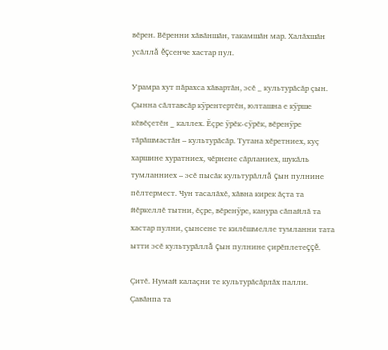вĕрен. Вĕренни хăвăншăн, такамшăн мар. Халăхшăн усăллă ĕçсенче хастар пул.

Урамра хут пăрахса хăвартăн, эсĕ _ культурăсăр çын. Çынна сăлтавсăр кÿрентертĕн, юлташна е кÿрше кĕвĕçетĕн _ каллех. Ĕçре ÿрĕк-сÿрĕк, вĕренÿре тăрăшмастăн – культурăсăр. Тутана хĕретниех, куç харшине хуратниех, чĕрнене сăрланиех, шукăль тумланниех – эсĕ пысăк культурăллă çын пулнине пĕлтермест. Чун тасалăхĕ, хăвна кирек ăçта та йĕркеллĕ тытни, ĕçре, вĕренÿре, канура сăпайлă та хастар пулни, çынсене те килĕшмелле тумланни тата ытти эсĕ культурăллă çын пулнине çирĕплетеççĕ.

Çитĕ. Нумай калаçни те культурăсăрлăх палли. Çавăнпа та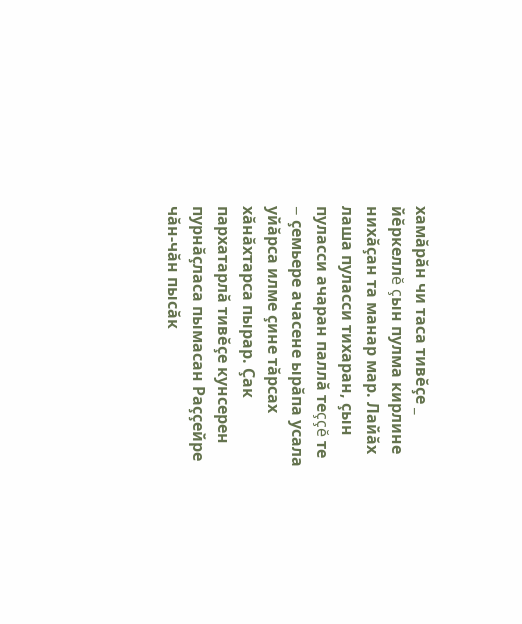хамăрăн чи таса тивĕçе _ йĕркеллĕ çын пулма кирлине нихăçан та манар мар. Лайăх лаша пуласси тихаран, çын пуласси ачаран паллă теççĕ те – çемьере ачасене ырăпа усала уйăрса илме çине тăрсах хăнăхтарса пырар. Çак пархатарлă тивĕçе кунсерен пурнăçласа пымасан Раççейре чăн-чăн пысăк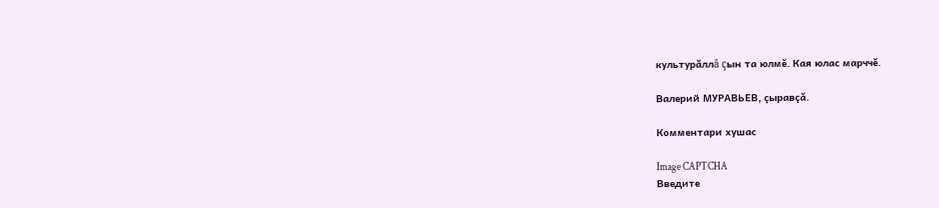культурăллă çын та юлмĕ. Кая юлас марччĕ.

Валерий МУРАВЬЕВ, çыравçă.

Комментари хушас

Image CAPTCHA
Введите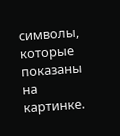символы, которые показаны на картинке.